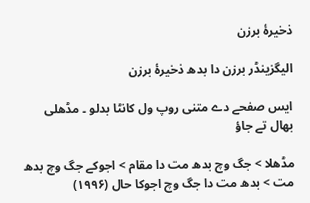ذخیرۂ برزن

الیگزینڈر برزن دا بدھ ذخیرۂ برزن

ایس صفحے دے متنی روپ ول کانٹا بدلو ۔ مڈھلی بھال تے جاؤ

مڈھلا > جگ وچ بدھ مت دا مقام > اجوکے جگ وچ بدھ مت > بدھ مت دا جگ وچ اجوکا حال (۱۹۹۶)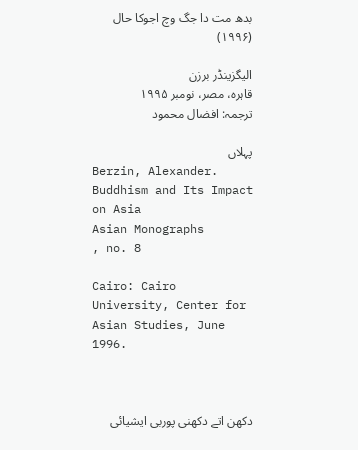بدھ مت دا جگ وچ اجوکا حال (۱۹۹۶)

الیگزینڈر برزن
قاہرہ، مصر، نومبر ۱۹۹۵
ترجمہ: افضال محمود

پہلاں
Berzin, Alexander. Buddhism and Its Impact on Asia
Asian Monographs
, no. 8

Cairo: Cairo University, Center for Asian Studies, June 1996.



دکھن اتے دکھنی پوربی ایشیائی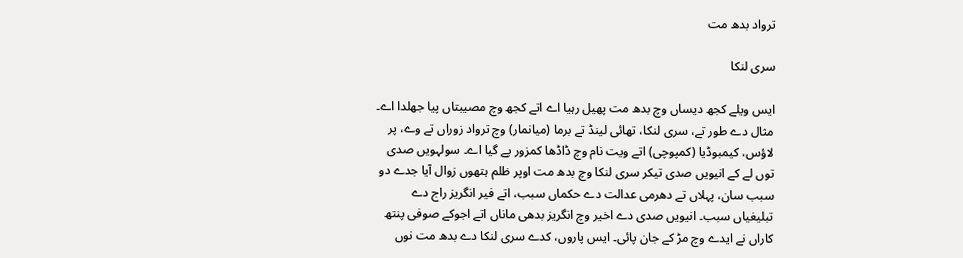ترواد بدھ مت

سری لنکا

ایس ویلے کجھ دیساں وچ بدھ مت پھیل رہیا اے اتے کجھ وچ مصیبتاں پیا جھلدا اے۔ مثال دے طور تے، سری لنکا، تھائی لینڈ تے برما (میانمار) وچ ترواد زوراں تے وے، پر لاؤس، کیمبوڈیا (کمپوچی) اتے ویت نام وچ ڈاڈھا کمزور پے گیا اے۔ سولہویں صدی توں لے کے انیویں صدی تیکر سری لنکا وچ بدھ مت اوپر ظلم ہتھوں زوال آیا جدے دو سبب سان، پہلاں تے دھرمی عدالت دے حکماں سبب، اتے فیر انگریز راج دے تبلیغیاں سبب۔ انیویں صدی دے اخیر وچ انگریز بدھی ماناں اتے اجوکے صوفی پنتھ کاراں نے ایدے وچ مڑ کے جان پائی۔ ایس پاروں، کدے سری لنکا دے بدھ مت نوں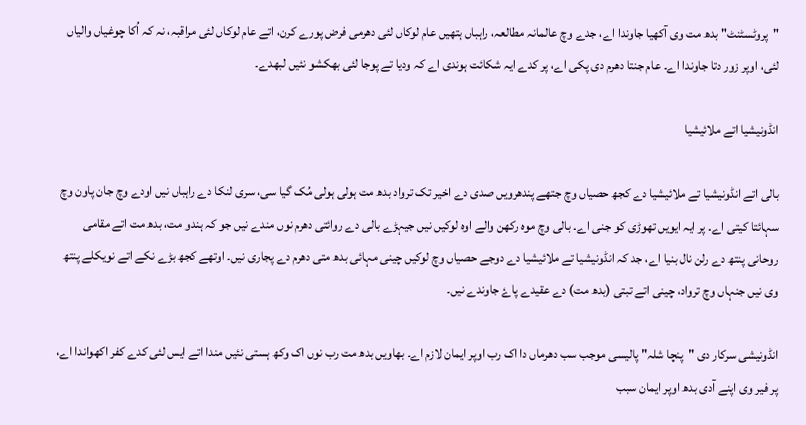"پروٹسٹنٹ" بدھ مت وی آکھیا جاوندا اے، جدے وچ عالمانہ مطالعہ، راہباں ہتھیں عام لوکاں لئی دھرمی فرض پورے کرن، اتے عام لوکاں لئی مراقبہ، نہ کہ اُکا چوغیاں والیاں لئی، اوپر زور دتا جاوندا اے۔ عام جنتا دھرم دی پکی اے، پر کدے ایہ شکائت ہوندی اے کہ ودیا تے پوجا لئی بھکشو نئیں لبھدے۔

انڈونیشیا اتے ملائیشیا

بالی اتے انڈونیشیا تے ملائیشیا دے کجھ حصیاں وچ جتھے پندھرویں صدی دے اخیر تک ترواد بدھ مت ہولی ہولی مُک گیا سی، سری لنکا دے راہباں نیں اودے وچ جان پاون وچ سہائتا کیتی اے۔ پر ایہ ایویں تھوڑی کو جنی اے۔ بالی وچ موہ رکھن والے اوہ لوکیں نیں جیہڑے بالی دے روائتی دھرم نوں مندے نیں جو کہ ہندو مت، بدھ مت اتے مقامی روحانی پنتھ دے رلن نال بنیا اے، جد کہ انڈونیشیا تے ملائیشیا دے دوجے حصیاں وچ لوکیں چینی مہائی بدھ متی دھرم دے پجاری نیں۔ اوتھے کجھ بڑے نکے اتے نویکلے پنتھ وی نیں جنہاں وچ ترواد، چینی اتے تبتی (بدھ مت) دے عقیدے پاۓ جاوندے نیں۔

انڈونیشی سرکار دی "پنچا شلہ" پالیسی موجب سب دھرماں دا اک رب اوپر ایمان لازم اے۔ بھاویں بدھ مت رب نوں اک وکھ ہستی نئیں مندا اتے ایس لئی کدے کفر اکھواندا اے، پر فیر وی اپنے آدی بدھ اوپر ایمان سبب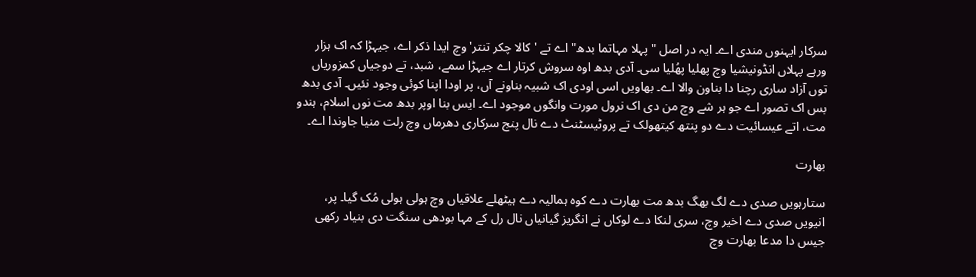سرکار ایہنوں مندی اے۔ ایہ در اصل "پہلا مہاتما بدھ" اے تے 'کالا چکر تنتر' وچ ایدا ذکر اے، جیہڑا کہ اک ہزار ورہے پہلاں انڈونیشیا وچ پھلیا پھُلیا سی۔ آدی بدھ اوہ سروش کرتار اے جیہڑا سمے، شبد، تے دوجیاں کمزوریاں توں آزاد ساری رچنا دا بناون والا اے۔ بھاویں اسی اودی اک شبیہ بناونے آں، پر اودا اپنا کوئی وجود نئیں۔ آدی بدھ بس اک تصور اے جو ہر شے وچ من دی اک نرول مورت وانگوں موجود اے۔ ایس بنا اوپر بدھ مت نوں اسلام، ہندو مت، اتے عیسائیت دے دو پنتھ کیتھولک تے پروٹیسٹنٹ دے نال پنج سرکاری دھرماں وچ رلت منیا جاوندا اے۔

بھارت

ستارہویں صدی دے لگ بھگ بدھ مت بھارت دے کوہ ہمالیہ دے ہیٹھلے علاقیاں وچ ہولی ہولی مُک گیا۔ پر، انیویں صدی دے اخیر وچ، سری لنکا دے لوکاں نے انگریز گیانیاں نال رل کے مہا بودھی سنگت دی بنیاد رکھی جیس دا مدعا بھارت وچ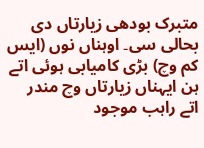متبرک بودھی زیارتاں دی بحالی سی۔ اوہناں نوں (ایس کم وچ) بڑی کامیابی ہوئی اتے ہن ایہناں زیارتاں وچ مندر اتے راہب موجود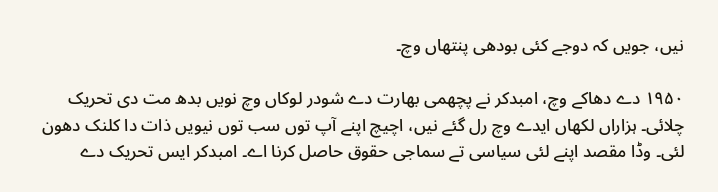نیں، جویں کہ دوجے کئی بودھی پنتھاں وچ۔

۱۹۵۰ دے دھاکے وچ، امبدکر نے پچھمی بھارت دے شودر لوکاں وچ نویں بدھ مت دی تحریک چلائی۔ ہزاراں لکھاں ایدے وچ رل گئے نیں، اچیچ اپنے آپ توں سب توں نیویں ذات دا کلنک دھون لئی۔ وڈا مقصد اپنے لئی سیاسی تے سماجی حقوق حاصل کرنا اے۔ امبدکر ایس تحریک دے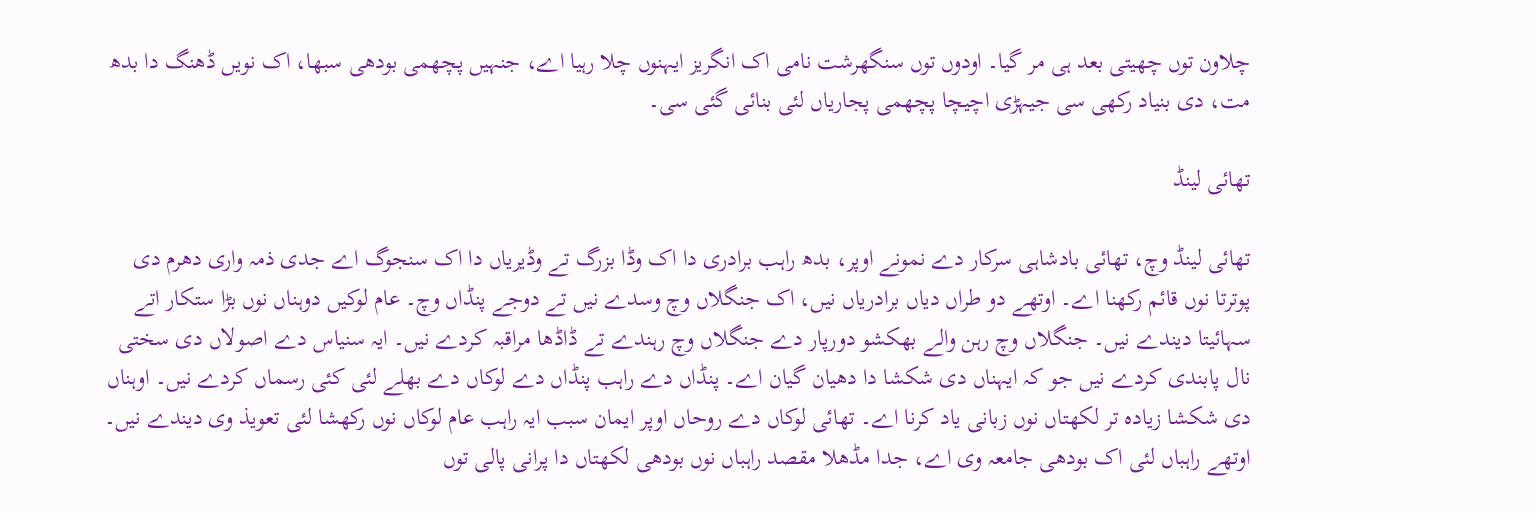چلاون توں چھیتی بعد ہی مر گیا۔ اودوں توں سنگھرشت نامی اک انگریز ایہنوں چلا رہیا اے، جنہیں پچھمی بودھی سبھا، اک نویں ڈھنگ دا بدھ مت، دی بنیاد رکھی سی جیہڑی اچیچا پچھمی پجاریاں لئی بنائی گئی سی۔

تھائی لینڈ

تھائی لینڈ وچ، تھائی بادشاہی سرکار دے نمونے اوپر، بدھ راہب برادری دا اک وڈا بزرگ تے وڈیریاں دا اک سنجوگ اے جدی ذمہ واری دھرم دی پوترتا نوں قائم رکھنا اے۔ اوتھے دو طراں دیاں برادریاں نیں، اک جنگلاں وچ وسدے نیں تے دوجے پنڈاں وچ۔ عام لوکیں دوہناں نوں بڑا ستکار اتے سہائیتا دیندے نیں۔ جنگلاں وچ رہن والے بھکشو دورپار دے جنگلاں وچ رہندے تے ڈاڈھا مراقبہ کردے نیں۔ ایہ سنیاس دے اصولاں دی سختی نال پابندی کردے نیں جو کہ ایہناں دی شکشا دا دھیان گیان اے۔ پنڈاں دے راہب پنڈاں دے لوکاں دے بھلے لئی کئی رسماں کردے نیں۔ اوہناں دی شکشا زیادہ تر لکھتاں نوں زبانی یاد کرنا اے۔ تھائی لوکاں دے روحاں اوپر ایمان سبب ایہ راہب عام لوکاں نوں رکھشا لئی تعویذ وی دیندے نیں۔ اوتھے راہباں لئی اک بودھی جامعہ وی اے، جدا مڈھلا مقصد راہباں نوں بودھی لکھتاں دا پرانی پالی توں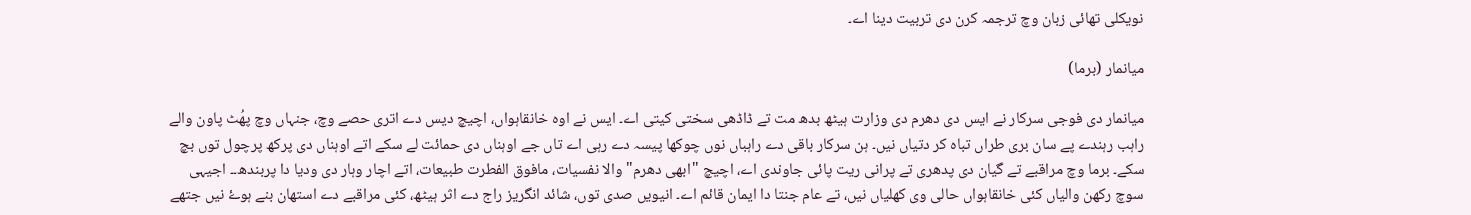نویکلی تھائی زبان وچ ترجمہ کرن دی تربیت دینا اے۔

میانمار (برما)

میانمار دی فوجی سرکار نے ایس دی دھرم دی وزارت ہیٹھ بدھ مت تے ڈاڈھی سختی کیتی اے۔ ایس نے اوہ خانقاہواں، اچیچ دیس دے اتری حصے وچ، جنہاں وچ پھُٹ پاون والے راہب رہندے پے سان بری طراں تباہ کر دتیاں نیں۔ ہن سرکار باقی دے راہباں نوں چوکھا پیسہ دے رہی اے تاں جے اوہناں دی حمائت لے سکے اتے اوہناں دی پرکھ پرچول توں بچ سکے۔ برما وچ مراقبے تے گیان دی پدھری تے پرانی ریت پائی جاوندی اے، اچیچ "ابھی دھرم" والا نفسیات، مافوق الفطرت طبیعات، اتے اچار وہار دی ودیا دا پربندھ۔۔ اجیہی سوچ رکھن والیاں کئی خانقاہواں حالی وی کھلیاں نیں، تے عام جنتا دا ایمان قائم اے۔ انیویں صدی توں، شائد انگریز راج دے اثر ہیٹھ، کئی مراقبے دے استھان بنے ہوۓ نیں جتھے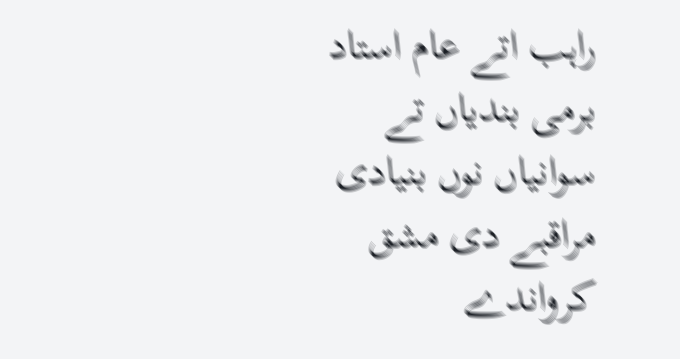راہب اتے عام استاد برمی بندیاں تے سوانیاں نوں بنیادی مراقبے دی مشق کرواندے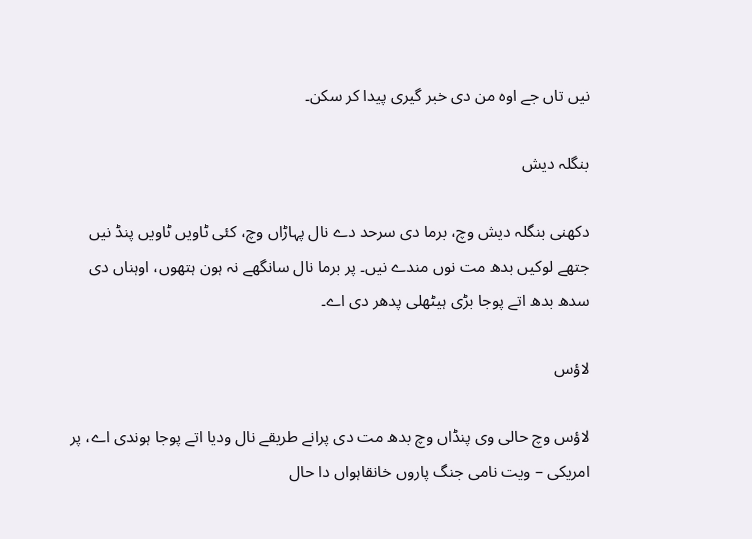نیں تاں جے اوہ من دی خبر گیری پیدا کر سکن۔

بنگلہ دیش

دکھنی بنگلہ دیش وچ، برما دی سرحد دے نال پہاڑاں وچ، کئی ٹاویں ٹاویں پنڈ نیں جتھے لوکیں بدھ مت نوں مندے نیں۔ پر برما نال سانگھے نہ ہون ہتھوں، اوہناں دی سدھ بدھ اتے پوجا بڑی ہیٹھلی پدھر دی اے۔

لاؤس

لاؤس وچ حالی وی پنڈاں وچ بدھ مت دی پرانے طریقے نال ودیا اتے پوجا ہوندی اے، پر امریکی – ویت نامی جنگ پاروں خانقاہواں دا حال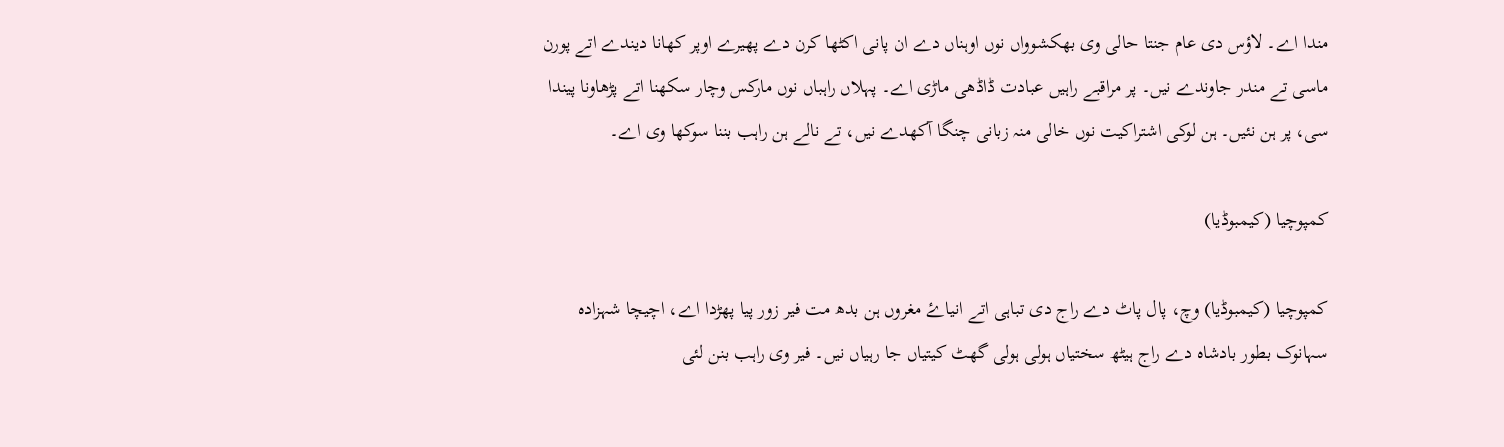مندا اے۔ لاؤس دی عام جنتا حالی وی بھکشوواں نوں اوہناں دے ان پانی اکٹھا کرن دے پھیرے اوپر کھانا دیندے اتے پورن ماسی تے مندر جاوندے نیں۔ پر مراقبے راہیں عبادت ڈاڈھی ماڑی اے۔ پہلاں راہباں نوں مارکس وچار سکھنا اتے پڑھاونا پیندا سی، پر ہن نئیں۔ ہن لوکی اشتراکیت نوں خالی منہ زبانی چنگا آکھدے نیں، تے نالے ہن راہب بننا سوکھا وی اے۔

کمپوچیا (کیمبوڈیا)

کمپوچیا (کیمبوڈیا) وچ، پال پاٹ دے راج دی تباہی اتے انیاۓ مغروں ہن بدھ مت فیر زور پیا پھڑدا اے، اچیچا شہزادہ سہانوک بطور بادشاہ دے راج ہیٹھ سختیاں ہولی ہولی گھٹ کیتیاں جا رہیاں نیں۔ فیر وی راہب بنن لئی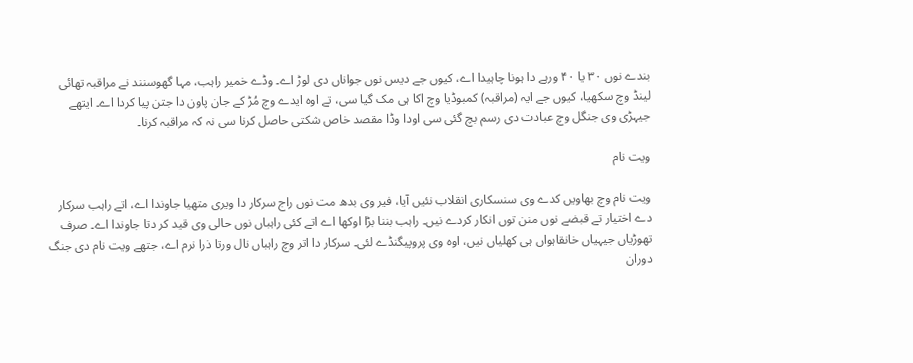بندے نوں ۳۰ یا ۴۰ ورہے دا ہونا چاہیدا اے، کیوں جے دیس نوں جواناں دی لوڑ اے۔ وڈے خمیر راہب، مہا گھوسنند نے مراقبہ تھائی لینڈ وچ سکھیا، کیوں جے ایہ (مراقبہ) کمبوڈیا وچ اکا ہی مک گیا سی، تے اوہ ایدے وچ مُڑ کے جان پاون دا جتن پیا کردا اے۔ ایتھے جیہڑی وی جنگل وچ عبادت دی رسم بچ گئی سی اودا وڈا مقصد خاص شکتی حاصل کرنا سی نہ کہ مراقبہ کرنا۔

ویت نام

ویت نام وچ بھاویں کدے وی سنسکاری انقلاب نئیں آیا، فیر وی بدھ مت نوں راج سرکار دا ویری متھیا جاوندا اے، اتے راہب سرکار دے اختیار تے قبضے نوں منن توں انکار کردے نیں۔ راہب بننا بڑا اوکھا اے اتے کئی راہباں نوں حالی وی قید کر دتا جاوندا اے۔ صرف تھوڑیاں جیہیاں خانقاہواں ہی کھلیاں نیں، اوہ وی پروپیگنڈے لئی۔ سرکار دا اتر وچ راہباں نال ورتا ذرا نرم اے، جتھے ویت نام دی جنگ دوران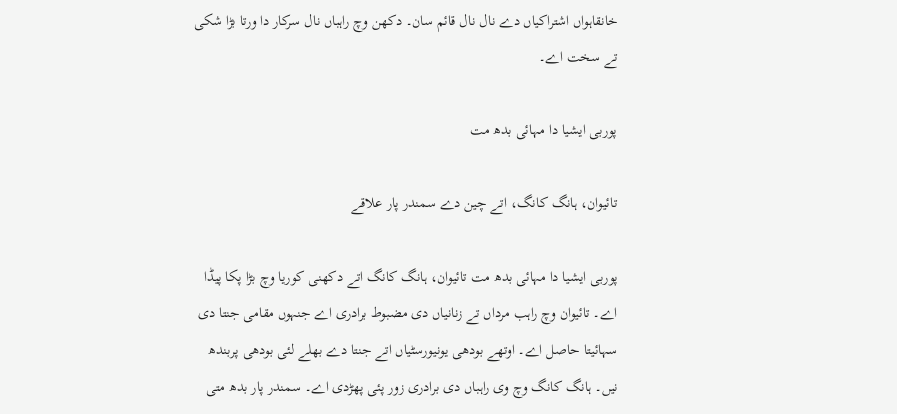خانقاہواں اشتراکیاں دے نال نال قائم سان۔ دکھن وچ راہباں نال سرکار دا ورتا بڑا شکی تے سخت اے۔

پوربی ایشیا دا مہائی بدھ مت

تائیوان، ہانگ کانگ، اتے چین دے سمندر پار علاقے

پوربی ایشیا دا مہائی بدھ مت تائیوان، ہانگ کانگ اتے دکھنی کوریا وچ بڑا پکا پیڈا اے۔ تائیوان وچ راہب مرداں تے زنانیاں دی مضبوط برادری اے جنہوں مقامی جنتا دی سہائیتا حاصل اے۔ اوتھے بودھی یونیورسٹیاں اتے جنتا دے بھلے لئی بودھی پربندھ نیں۔ ہانگ کانگ وچ وی راہباں دی برادری زور پئی پھڑدی اے۔ سمندر پار بدھ متی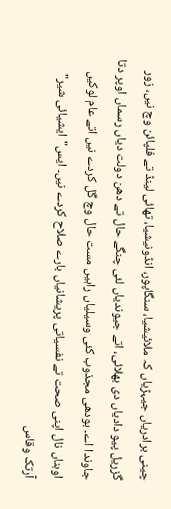چینی برادریاں جیہڑیاں کہ ملائیشیا، سنگاپور، انڈونیشیا، تھائی لینڈ تے فلپائن وچ نیں، زور گزریل پیو دادیاں دی بھلائی، اتے جیوندیاں لئی چنگے حال تے دھن دولت دیاں رسماں اوپر دتا جاوندا اے۔ بودھی مجذوب کئی وسیلیاں راہیں مست حال وچ گل کردے نیں اتے عام لوکیں اوہناں نال اپنی صحت تے نفسیاتی پریشانیاں بارے صلاح کردے نیں۔ ایس"ایشیائی شیر" آرتک وقاس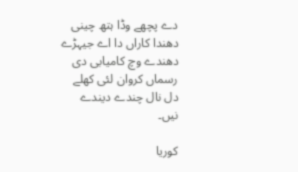دے پچھے وڈا ہتھ چینی دھندا کاراں دا اے جیہڑے دھندے وچ کامیابی دی رسماں کروان لئی کھلے دل نال چندے دیندے نیں۔

کوریا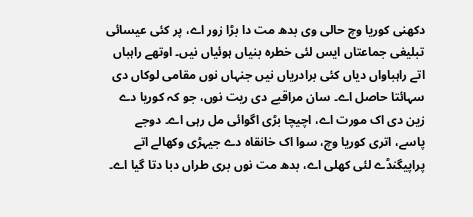دکھنی کوریا وچ حالی وی بدھ مت دا بڑا زور اے، پر کئی عیسائی تبلیغی جماعتاں ایس لئی خطرہ بنیاں ہوئیاں نیں۔ اوتھے راہباں اتے راہباواں دیاں کئی برادریاں نیں جنہاں نوں مقامی لوکاں دی سہائتا حاصل اے۔ سان مراقبے دی ریت نوں، جو کہ کوریا دے زین دی اک مورت اے، اچیچا بڑی اگوائی مل رہی اے۔ دوجے پاسے، اتری کوریا وچ، سوا اک خانقاہ دے جیہڑی وکھالے اتے پراپیگنڈے لئی کھلی اے، بدھ مت نوں بری طراں دبا دتا گیا اے۔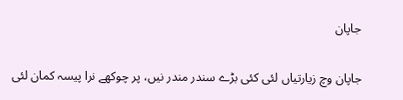جاپان

جاپان وچ زیارتیاں لئی کئی بڑے سندر مندر نیں، پر چوکھے نرا پیسہ کمان لئی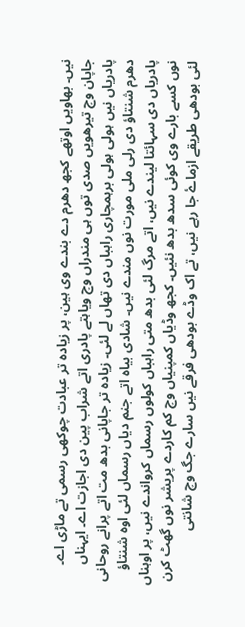نیں۔ بھاویں اوتھے کجھ دھرم دے بندے وی ہین، پر زیادہ تر عبادت چوکھی رسمی تے ماڑی اے۔ جاپان وچ تیرھویں صدی توں ہی مندراں وچ ویاہتے پادری اتے شراب پین دی اجازت اے۔ ایہناں پادریاں نیں ہولی ہولی برہمچاری راہباں دی تھاں لے لئی۔ زیادہ تر جاپانی بدھ مت اتے پرانے روحانی دھرم شنتاؤ دی رلی ملی مورت نوں مندے نیں۔ شادی بیاہ اتے جنم دیاں رسماں لئی اوہ شنتاؤ پادریاں دی سہائتا لیندے نیں، اتے مرگ لئی بدھ متی راہباں کولوں رسماں کرواندے نیں، پر اوہناں نوں کسے بارے وی کوئی سدھ بدھ نئیں۔ کجھ وڈیاں کمپنیاں وچ کم کاردے پریشر نوں گھٹ کرن لئی بودھی طریقے ازماۓ جا رہے نیں، تے اک وڈے بودھی فرقے نیں سارے جگ وچ شانتی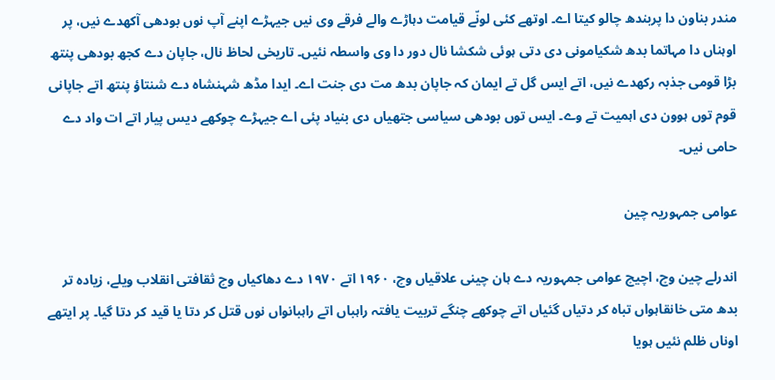مندر بناون دا پربندھ چالو کیتا اے۔ اوتھے کئی لونّے قیامت دہاڑے والے فرقے وی نیں جیہڑے اپنے آپ نوں بودھی آکھدے نیں، پر اوہناں دا مہاتما بدھ شکیامونی دی دتی ہوئی شکشا نال دور دا وی واسطہ نئیں۔ تاریخی لحاظ نال، جاپان دے کجھ بودھی پنتھ بڑا قومی جذبہ رکھدے نیں، اتے ایس گل تے ایمان کہ جاپان بدھ مت دی جنت اے۔ ایدا مڈھ شہنشاہ دے شنتاؤ پنتھ اتے جاپانی قوم توں ہوون دی اہمیت تے وے۔ ایس توں بودھی سیاسی جتھیاں دی بنیاد پئی اے جیہڑے چوکھے دیس پیار اتے ات واد دے حامی نیں۔

عوامی جمہوریہ چین

اندرلے چین وچ، اچیچ عوامی جمہوریہ دے ہان چینی علاقیاں وچ، ۱۹۶۰ اتے ۱۹۷۰ دے دھاکیاں وچ ثقافتی انقلاب ویلے، زیادہ تر بدھ متی خانقاہواں تباہ کر دتیاں گئیاں اتے چوکھے چنگے تربیت یافتہ راہباں اتے راہبانواں نوں قتل کر دتا یا قید کر دتا گیا۔ پر ایتھے اوناں ظلم نئیں ہویا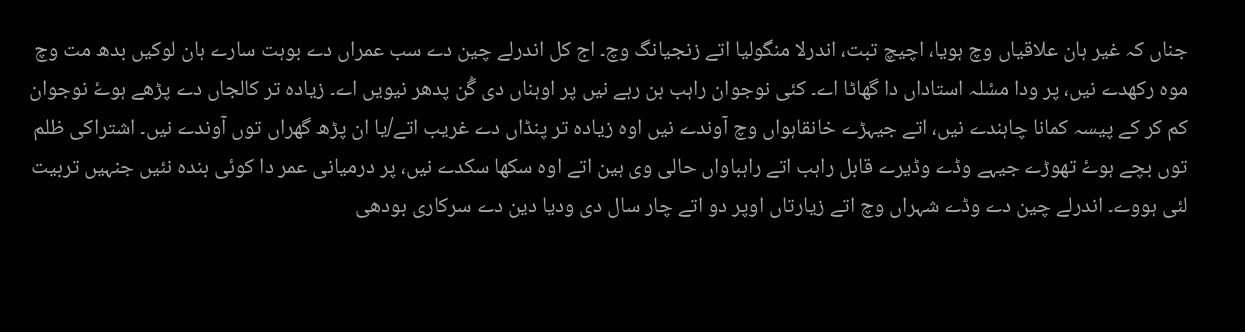جناں کہ غیر ہان علاقیاں وچ ہویا، اچیچ تبت، اندرلا منگولیا اتے زنجیانگ وچ۔ اج کل اندرلے چین دے سب عمراں دے بوہت سارے ہان لوکیں بدھ مت وچ موہ رکھدے نیں، پر ودا مسٔلہ استاداں دا گھاٹا اے۔ کئی نوجوان راہب بن رہے نیں پر اوہناں دی گُن پدھر نیویں اے۔ زیادہ تر کالجاں دے پڑھے ہوۓ نوجوان کم کر کے پیسہ کمانا چاہندے نیں، اتے جیہڑے خانقاہواں وچ آوندے نیں اوہ زیادہ تر پنڈاں دے غریب اتے/یا ان پڑھ گھراں توں آوندے نیں۔ اشتراکی ظلم توں بچے ہوۓ تھوڑے جیہے وڈے وڈیرے قابل راہب اتے راہباواں حالی وی ہین اتے اوہ سکھا سکدے نیں، پر درمیانی عمر دا کوئی بندہ نئیں جنہیں تربیت لئی ہووے۔ اندرلے چین دے وڈے شہراں وچ اتے زیارتاں اوپر دو اتے چار سال دی ودیا دین دے سرکاری بودھی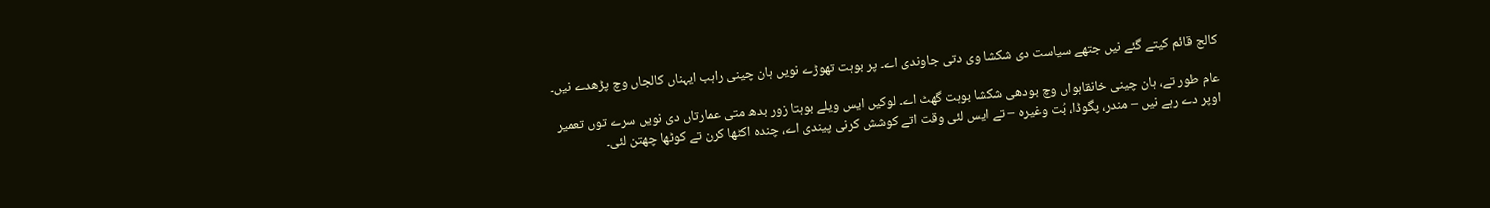کالج قائم کیتے گئے نیں جتھے سیاست دی شکشا وی دتی جاوندی اے۔ پر بوہت تھوڑے نویں ہان چینی راہب ایہناں کالجاں وچ پڑھدے نیں۔

عام طور تے، ہان چینی خانقاہواں وچ بودھی شکشا بوہت گھٹ اے۔ لوکیں ایس ویلے بوہتا زور بدھ متی عمارتاں دی نویں سرے توں تعمیر اوپر دے رہے نیں – مندر، پگوڈا، بُت وغیرہ – تے ایس لئی وقت اتے کوشش کرنی پیندی اے، چندہ اکٹھا کرن تے کوٹھا چھتن لئی۔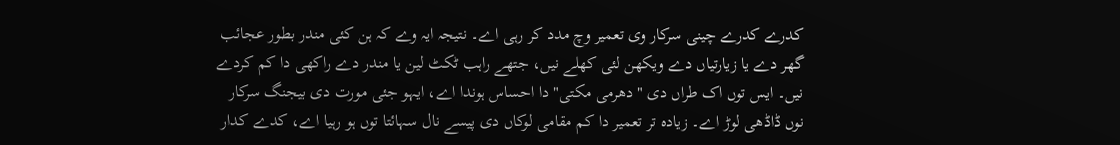کدرے کدرے چینی سرکار وی تعمیر وچ مدد کر رہی اے۔ نتیجہ ایہ وے کہ ہن کئی مندر بطور عجائب گھر دے یا زیارتیاں دے ویکھن لئی کھلے نیں، جتھے راہب ٹکٹ لین یا مندر دے راکھی دا کم کردے نیں۔ ایس توں اک طراں دی "دھرمی مکتی" دا احساس ہوندا اے، ایہو جئی مورت دی بیجنگ سرکار نوں ڈاڈھی لوڑ اے۔ زیادہ تر تعمیر دا کم مقامی لوکاں دی پیسے نال سہائتا توں ہو رہیا اے، کدے کدار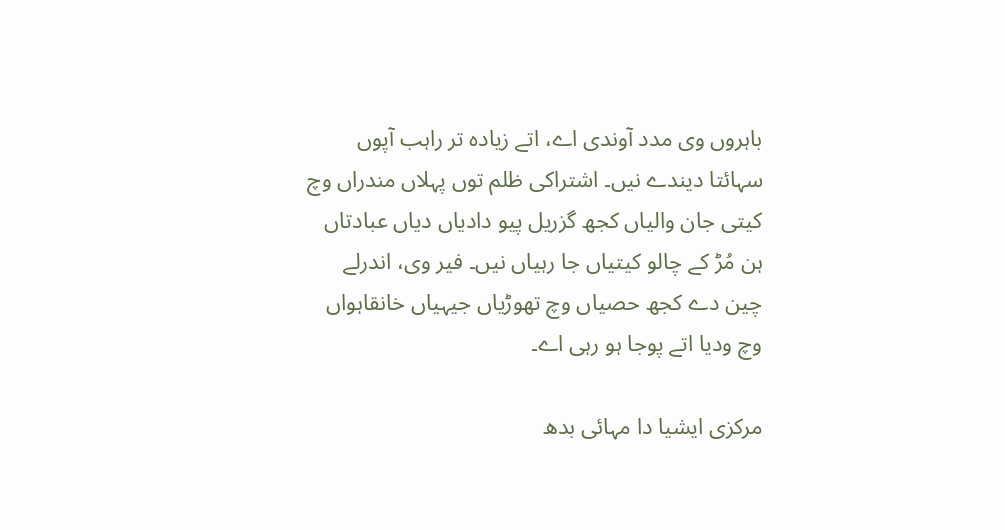باہروں وی مدد آوندی اے، اتے زیادہ تر راہب آپوں سہائتا دیندے نیں۔ اشتراکی ظلم توں پہلاں مندراں وچ کیتی جان والیاں کجھ گزریل پیو دادیاں دیاں عبادتاں ہن مُڑ کے چالو کیتیاں جا رہیاں نیں۔ فیر وی، اندرلے چین دے کجھ حصیاں وچ تھوڑیاں جیہیاں خانقاہواں وچ ودیا اتے پوجا ہو رہی اے۔

مرکزی ایشیا دا مہائی بدھ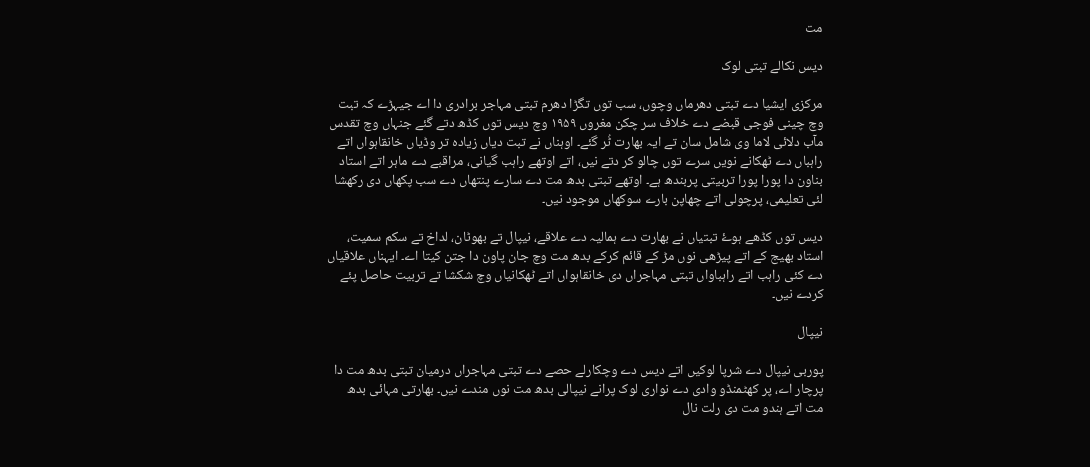مت

دیس نکالے تبتی لوک

مرکزی ایشیا دے تبتی دھرماں وچوں، سب توں تگڑا دھرم تبتی مہاجر برادری دا اے جیہڑے کہ تبت وچ چینی فوجی قبضے دے خلاف سر چکن مغروں ۱۹۵۹ وچ دیس توں کڈھ دتے گئے جنہاں وچ تقدس مآب دلائی لاما وی شامل سان تے ایہ بھارت ٹُر گئے۔ اوہناں نے تبت دیاں زیادہ تر وڈیاں خانقاہواں اتے راہباں دے ٹھکانے نویں سرے توں چالو کر دتے نیں، اتے اوتھے راہب گیانی، مراقبے دے ماہر اتے استاد بناون دا پورا پورا تربیتی پربندھ ہے۔ اوتھے تبتی بدھ مت دے سارے پنتھاں دے سب پکھاں دی رکھشا لئی تعلیمی، پرچولی اتے چھاپن بارے سوکھاں موجود نیں۔

دیس توں کڈھے ہوۓ تبتیاں نے بھارت دے ہمالیہ دے علاقے، نیپال تے بھوٹان، لداخ تے سکم سمیت، استاد بھیج کے اتے پیڑھی نوں مڑ کے قائم کرکے بدھ مت وچ جان پاون دا جتن کیتا اے۔ ایہناں علاقیاں دے کئی راہب اتے راہباواں تبتی مہاجراں دی خانقاہواں اتے ٹھکانیاں وچ شکشا تے تربیت حاصل پئے کردے نیں۔

نیپال

پوربی نیپال دے شرپا لوکیں اتے دیس دے وچکارلے حصے دے تبتی مہاجراں درمیان تبتی بدھ مت دا پرچار اے، پر کھٹمنڈو وادی دے نواری لوک پرانے نیپالی بدھ مت نوں مندے نیں۔ بھارتی مہائی بدھ مت اتے ہندو مت دی رلت نال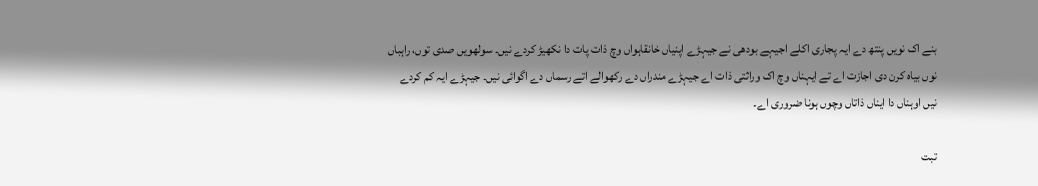بنے اک نویں پنتھ دے ایہ پجاری اکلے اجیہے بودھی نے جیہڑے اپنیاں خانقاہواں وچ ذات پات دا نکھیڑ کردے نیں۔ سولھویں صدی توں، راہباں نوں بیاہ کرن دی اجازت اے تے ایہناں وچ اک وراثتی ذات اے جیہڑے مندراں دے رکھوالے اتے رسماں دے اگوائی نیں۔ جیہڑے ایہ کم کردے نیں اوہناں دا ایناں ذاتاں وچوں ہونا ضروری اے۔

تبت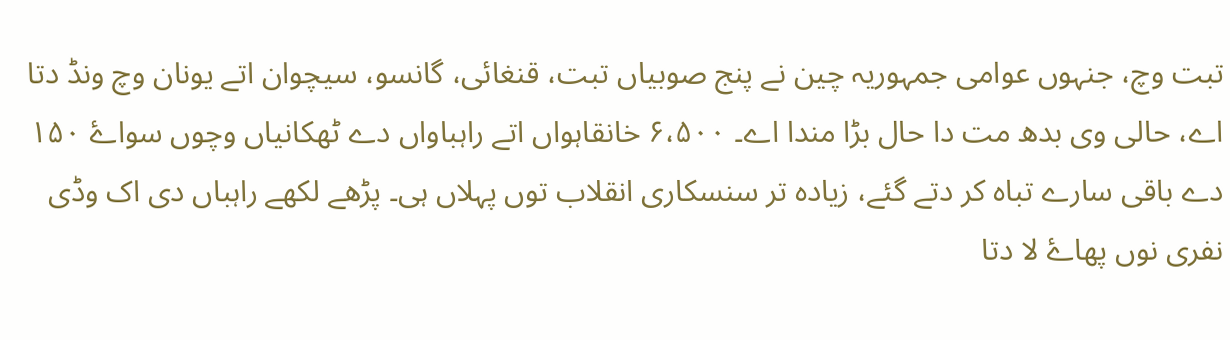تبت وچ، جنہوں عوامی جمہوریہ چین نے پنج صوبیاں تبت، قنغائی، گانسو، سیچوان اتے یونان وچ ونڈ دتا اے، حالی وی بدھ مت دا حال بڑا مندا اے۔ ۶،۵۰۰ خانقاہواں اتے راہباواں دے ٹھکانیاں وچوں سواۓ ۱۵۰ دے باقی سارے تباہ کر دتے گئے، زیادہ تر سنسکاری انقلاب توں پہلاں ہی۔ پڑھے لکھے راہباں دی اک وڈی نفری نوں پھاۓ لا دتا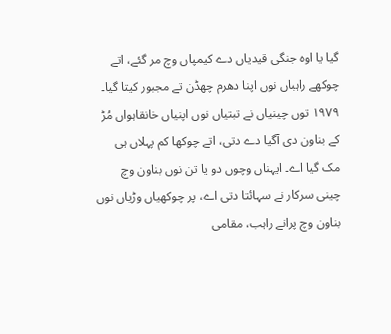گیا یا اوہ جنگی قیدیاں دے کیمپاں وچ مر گئے، اتے چوکھے راہباں نوں اپنا دھرم چھڈن تے مجبور کیتا گیا۔ ۱۹۷۹ توں چینیاں نے تبتیاں نوں اپنیاں خانقاہواں مُڑ کے بناون دی آگیا دے دتی، اتے چوکھا کم پہلاں ہی مک گیا اے۔ ایہناں وچوں دو یا تن نوں بناون وچ چینی سرکار نے سہائتا دتی اے، پر چوکھیاں وڑیاں نوں بناون وچ پرانے راہب، مقامی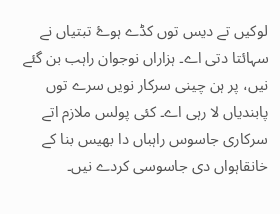لوکیں تے دیس توں کڈے ہوۓ تبتیاں نے سہائتا دتی اے۔ ہزاراں نوجوان راہب بن گئے نیں، پر ہن چینی سرکار نویں سرے توں پابندیاں لا رہی اے۔ کئی پولس ملازم اتے سرکاری جاسوس راہباں دا بھیس بنا کے خانقاہواں دی جاسوسی کردے نیں۔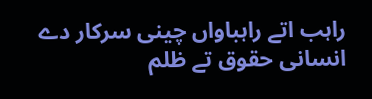راہب اتے راہباواں چینی سرکار دے انسانی حقوق تے ظلم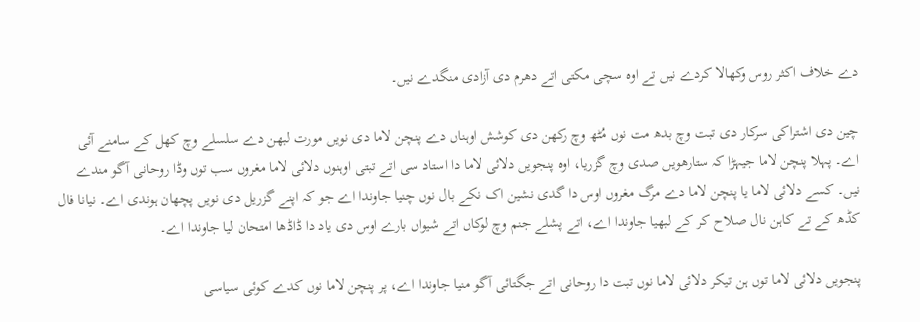دے خلاف اکثر روس وکھالا کردے نیں تے اوہ سچی مکتی اتے دھرم دی آزادی منگدے نیں۔

چین دی اشتراکی سرکار دی تبت وچ بدھ مت نوں مُٹھ وچ رکھن دی کوشش اوہناں دے پنچن لاما دی نویں مورت لبھن دے سلسلے وچ کھل کے سامنے آئی اے۔ پہلا پنچن لاما جیہڑا کہ ستارھویں صدی وچ گزریا، اوہ پنجویں دلائی لاما دا استاد سی اتے تبتی اوہنوں دلائی لاما مغروں سب توں وڈا روحانی آگو مندے نیں۔ کسے دلائی لاما یا پنچن لاما دے مرگ مغروں اوس دا گدی نشین اک نکے بال نوں چنیا جاوندا اے جو کہ اپنے گزریل دی نویں پچھان ہوندی اے۔ نیانا فال کڈھ کے تے کاہن نال صلاح کر کے لبھیا جاوندا اے، اتے پشلے جنم وچ لوکاں اتے شیواں بارے اوس دی یاد دا ڈاڈھا امتحان لیا جاوندا اے۔

پنجویں دلائی لاما توں ہن تیکر دلائی لاما نوں تبت دا روحانی اتے جگتائی آگو منیا جاوندا اے، پر پنچن لاما نوں کدے کوئی سیاسی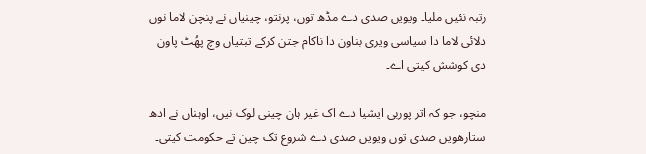رتبہ نئیں ملیا۔ ویویں صدی دے مڈھ توں، پرنتو، چینیاں نے پنچن لاما نوں دلائی لاما دا سیاسی ویری بناون دا ناکام جتن کرکے تبتیاں وچ پھُٹ پاون دی کوشش کیتی اے۔

منچو، جو کہ اتر پوربی ایشیا دے اک غیر ہان چینی لوک نیں، اوہناں نے ادھ ستارھویں صدی توں ویویں صدی دے شروع تک چین تے حکومت کیتی۔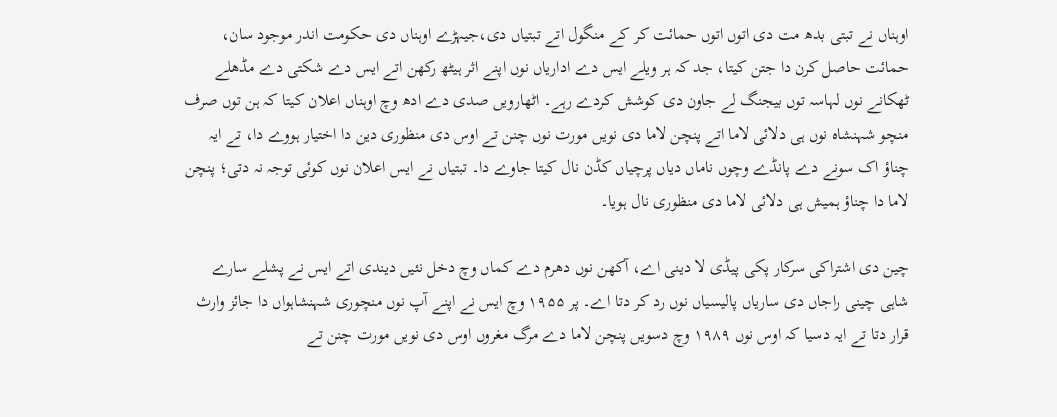اوہناں نے تبتی بدھ مت دی اتوں اتوں حمائت کر کے منگول اتے تبتیاں دی،جیہڑے اوہناں دی حکومت اندر موجود سان، حمائت حاصل کرن دا جتن کیتا، جد کہ ہر ویلے ایس دے اداریاں نوں اپنے اثر ہیٹھ رکھن اتے ایس دے شکتی دے مڈھلے ٹھکانے نوں لہاسہ توں بیجنگ لے جاون دی کوشش کردے رہے۔ اٹھارویں صدی دے ادھ وچ اوہناں اعلان کیتا کہ ہن توں صرف منچو شہنشاہ نوں ہی دلائی لاما اتے پنچن لاما دی نویں مورت نوں چنن تے اوس دی منظوری دین دا اختیار ہووے دا، تے ایہ چناؤ اک سونے دے پانڈے وچوں ناماں دیاں پرچیاں کڈن نال کیتا جاوے دا۔ تبتیاں نے ایس اعلان نوں کوئی توجہ نہ دتی؛ پنچن لاما دا چناؤ ہمیش ہی دلائی لاما دی منظوری نال ہویا۔

چین دی اشتراکی سرکار پکی پیڈی لا دینی اے، آکھن نوں دھرم دے کماں وچ دخل نئیں دیندی اتے ایس نے پشلے سارے شاہی چینی راجاں دی ساریاں پالیسیاں نوں رد کر دتا اے۔ پر ۱۹۵۵ وچ ایس نے اپنے آپ نوں منچوری شہنشاہواں دا جائز وارث قرار دتا تے ایہ دسیا کہ اوس نوں ۱۹۸۹ وچ دسویں پنچن لاما دے مرگ مغروں اوس دی نویں مورت چنن تے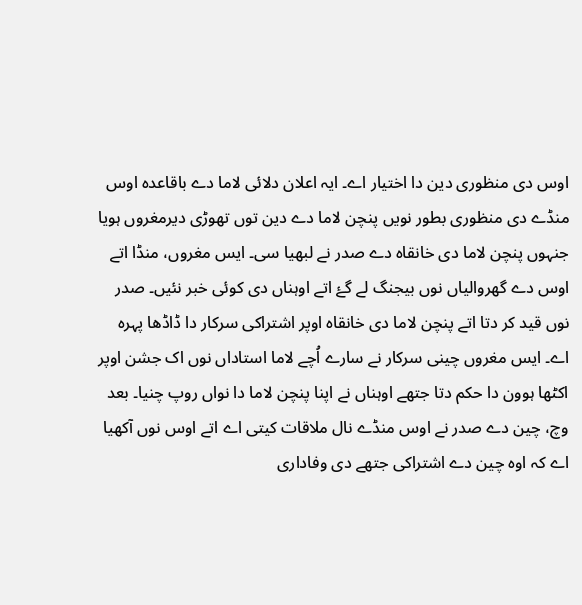اوس دی منظوری دین دا اختیار اے۔ ایہ اعلان دلائی لاما دے باقاعدہ اوس منڈے دی منظوری بطور نویں پنچن لاما دے دین توں تھوڑی دیرمغروں ہویا جنہوں پنچن لاما دی خانقاہ دے صدر نے لبھیا سی۔ ایس مغروں، منڈا اتے اوس دے گھروالیاں نوں بیجنگ لے گۓ اتے اوہناں دی کوئی خبر نئیں۔ صدر نوں قید کر دتا اتے پنچن لاما دی خانقاہ اوپر اشتراکی سرکار دا ڈاڈھا پہرہ اے۔ ایس مغروں چینی سرکار نے سارے اُچے لاما استاداں نوں اک جشن اوپر اکٹھا ہوون دا حکم دتا جتھے اوہناں نے اپنا پنچن لاما دا نواں روپ چنیا۔ بعد وچ، چین دے صدر نے اوس منڈے نال ملاقات کیتی اے اتے اوس نوں آکھیا اے کہ اوہ چین دے اشتراکی جتھے دی وفاداری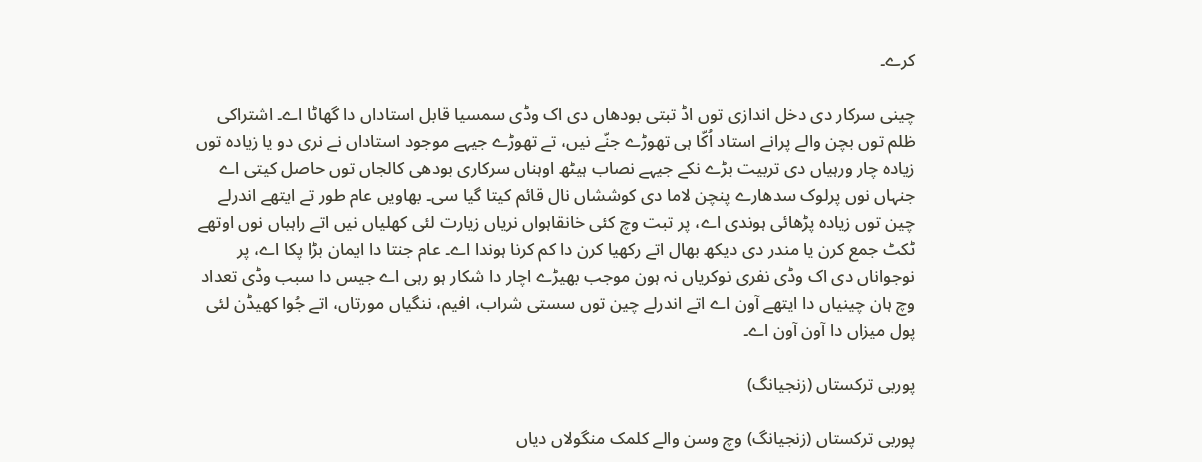کرے۔

چینی سرکار دی دخل اندازی توں اڈ تبتی بودھاں دی اک وڈی سمسیا قابل استاداں دا گھاٹا اے۔ اشتراکی ظلم توں بچن والے پرانے استاد اُکّا ہی تھوڑے جنّے نیں، تے تھوڑے جیہے موجود استاداں نے نری دو یا زیادہ توں زیادہ چار ورہیاں دی تربیت بڑے نکے جیہے نصاب ہیٹھ اوہناں سرکاری بودھی کالجاں توں حاصل کیتی اے جنہاں نوں پرلوک سدھارے پنچن لاما دی کوششاں نال قائم کیتا گیا سی۔ بھاویں عام طور تے ایتھے اندرلے چین توں زیادہ پڑھائی ہوندی اے، پر تبت وچ کئی خانقاہواں نریاں زیارت لئی کھلیاں نیں اتے راہباں نوں اوتھے ٹکٹ جمع کرن یا مندر دی دیکھ بھال اتے رکھیا کرن دا کم کرنا ہوندا اے۔ عام جنتا دا ایمان بڑا پکا اے، پر نوجواناں دی اک وڈی نفری نوکریاں نہ ہون موجب بھیڑے اچار دا شکار ہو رہی اے جیس دا سبب وڈی تعداد وچ ہان چینیاں دا ایتھے آون اے اتے اندرلے چین توں سستی شراب، افیم، ننگیاں مورتاں، اتے جُوا کھیڈن لئی پول میزاں دا آون آون اے۔

پوربی ترکستاں (زنجیانگ)

پوربی ترکستاں (زنجیانگ) وچ وسن والے کلمک منگولاں دیاں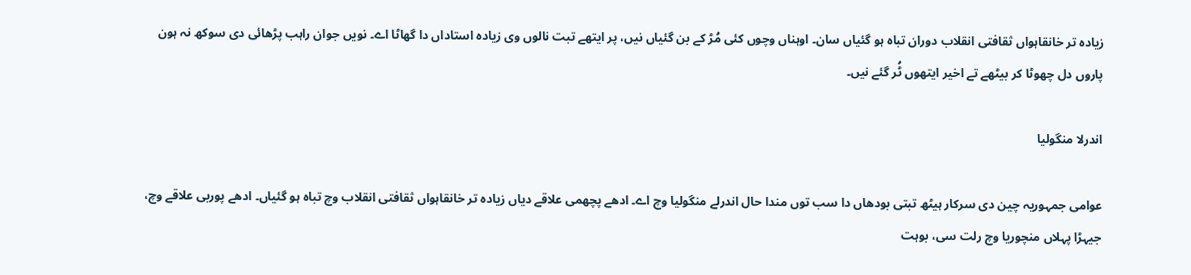زیادہ تر خانقاہواں ثقافتی انقلاب دوران تباہ ہو گئیاں سان۔ اوہناں وچوں کئی مُڑ کے بن گئیاں نیں، پر ایتھے تبت نالوں وی زیادہ استاداں دا گھاٹا اے۔ نویں جوان راہب پڑھائی دی سوکھ نہ ہون پاروں دل چھوٹا کر بیٹھے تے اخیر ایتھوں ٹُر گئے نیں۔

اندرلا منگولیا

عوامی جمہوریہ چین دی سرکار ہیٹھ تبتی بودھاں دا سب توں مندا حال اندرلے منگولیا وچ اے۔ ادھے پچھمی علاقے دیاں زیادہ تر خانقاہواں ثقافتی انقلاب وچ تباہ ہو گئیاں۔ ادھے پوربی علاقے وچ، جیہڑا پہلاں منچوریا وچ رلت سی، بوہت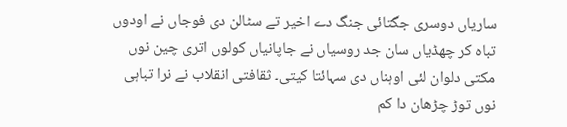ساریاں دوسری جگتائی جنگ دے اخیر تے سٹالن دی فوجاں نے اودوں تباہ کر چھڈیاں سان جد روسیاں نے جاپانیاں کولوں اتری چین نوں مکتی دلوان لئی اوہناں دی سہائتا کیتی۔ ثقافتی انقلاب نے نرا تباہی نوں توڑ چڑھان دا کم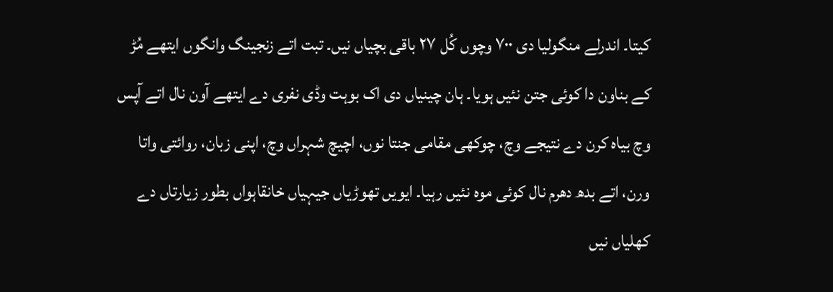کیتا۔ اندرلے منگولیا دی ۷۰۰ وچوں کُل ۲۷ باقی بچیاں نیں۔ تبت اتے زنجینگ وانگوں ایتھے مُڑ کے بناون دا کوئی جتن نئیں ہویا۔ ہان چینیاں دی اک بوہت وڈی نفری دے ایتھے آون نال اتے آپس وچ بیاہ کرن دے نتیجے وچ، چوکھی مقامی جنتا نوں، اچیچ شہراں وچ، اپنی زبان، روائتی واتا ورن، اتے بدھ دھرم نال کوئی موہ نئیں رہیا۔ ایویں تھوڑیاں جیہیاں خانقاہواں بطور زیارتاں دے کھلیاں نیں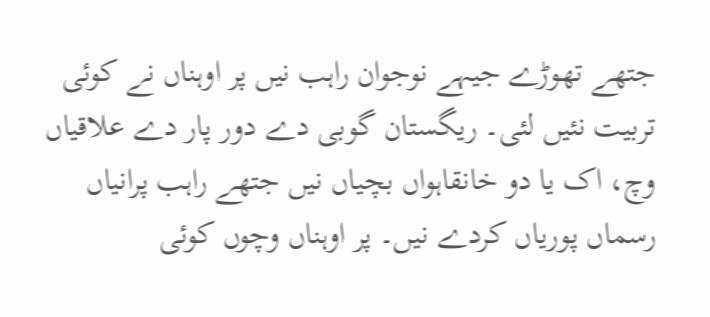جتھے تھوڑے جیہے نوجوان راہب نیں پر اوہناں نے کوئی تربیت نئیں لئی۔ ریگستان گوبی دے دور پار دے علاقیاں وچ، اک یا دو خانقاہواں بچیاں نیں جتھے راہب پرانیاں رسماں پوریاں کردے نیں۔ پر اوہناں وچوں کوئی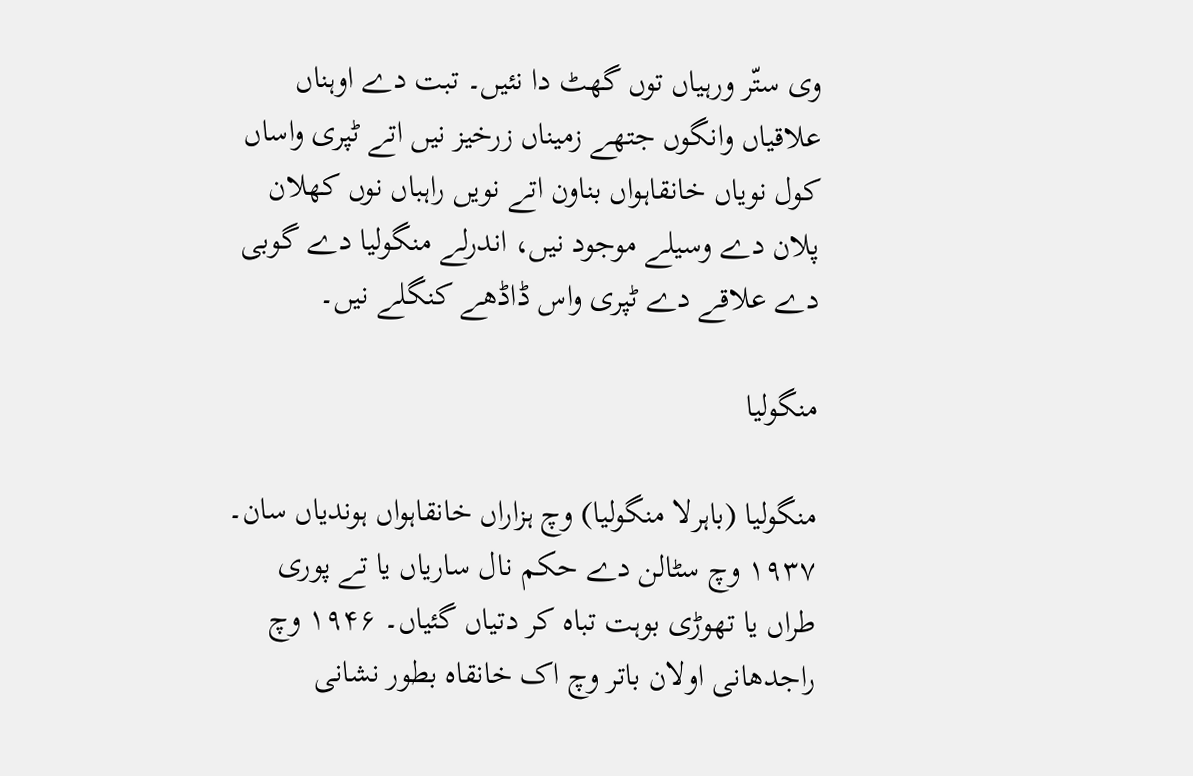وی ستّر ورہیاں توں گھٹ دا نئیں۔ تبت دے اوہناں علاقیاں وانگوں جتھے زمیناں زرخیز نیں اتے ٹپری واساں کول نویاں خانقاہواں بناون اتے نویں راہباں نوں کھلان پلان دے وسیلے موجود نیں، اندرلے منگولیا دے گوبی دے علاقے دے ٹپری واس ڈاڈھے کنگلے نیں۔

منگولیا

منگولیا (باہرلا منگولیا) وچ ہزاراں خانقاہواں ہوندیاں سان۔ ۱۹۳۷ وچ سٹالن دے حکم نال ساریاں یا تے پوری طراں یا تھوڑی بوہت تباہ کر دتیاں گئیاں۔ ۱۹۴۶ وچ راجدھانی اولان باتر وچ اک خانقاہ بطور نشانی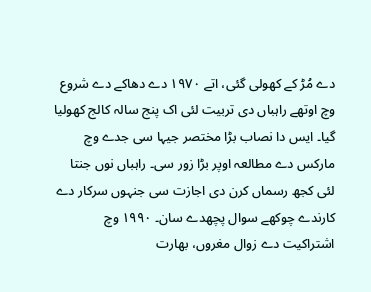دے مُڑ کے کھولی گئی، اتے ۱۹۷۰ دے دھاکے دے شروع وچ اوتھے راہباں دی تربیت لئی اک پنج سالہ کالج کھولیا گیا۔ ایس دا نصاب بڑا مختصر جیہا سی جدے وچ مارکس دے مطالعہ اوپر بڑا زور سی۔ راہباں نوں جنتا لئی کجھ رسماں کرن دی اجازت سی جنہوں سرکار دے کارندے چوکھے سوال پچھدے سان۔ ۱۹۹۰ وچ اشتراکیت دے زوال مغروں، بھارت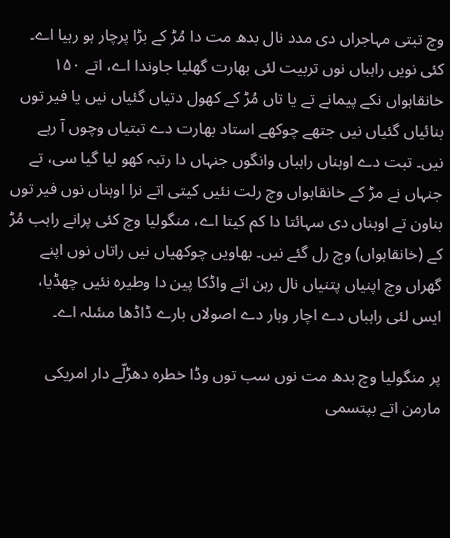وچ تبتی مہاجراں دی مدد نال بدھ مت دا مُڑ کے بڑا پرچار ہو رہیا اے۔ کئی نویں راہباں نوں تربیت لئی بھارت گھلیا جاوندا اے، اتے ۱۵۰ خانقاہواں نکے پیمانے تے یا تاں مُڑ کے کھول دتیاں گئیاں نیں یا فیر توں بنائیاں گئیاں نیں جتھے چوکھے استاد بھارت دے تبتیاں وچوں آ رہے نیں۔ تبت دے اوہناں راہباں وانگوں جنہاں دا رتبہ کھو لیا گیا سی، تے جنہاں نے مڑ کے خانقاہواں وچ رلت نئیں کیتی اتے نرا اوہناں نوں فیر توں بناون تے اوہناں دی سہائتا دا کم کیتا اے، منگولیا وچ کئی پرانے راہب مُڑ کے (خانقاہواں) وچ رل گئے نیں۔ بھاویں چوکھیاں نیں راتاں نوں اپنے گھراں وچ اپنیاں پتنیاں نال رہن اتے واڈکا پین دا وطیرہ نئیں چھڈیا، ایس لئی راہباں دے اچار وہار دے اصولاں بارے ڈاڈھا مسٔلہ اے۔

پر منگولیا وچ بدھ مت نوں سب توں وڈا خطرہ دھڑلّے دار امریکی مارمن اتے بپتسمی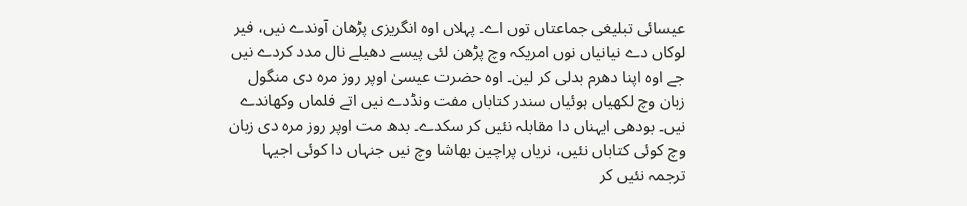عیسائی تبلیغی جماعتاں توں اے۔ پہلاں اوہ انگریزی پڑھان آوندے نیں، فیر لوکاں دے نیانیاں نوں امریکہ وچ پڑھن لئی پیسے دھیلے نال مدد کردے نیں جے اوہ اپنا دھرم بدلی کر لین۔ اوہ حضرت عیسیٰ اوپر روز مرہ دی منگول زبان وچ لکھیاں ہوئیاں سندر کتاباں مفت ونڈدے نیں اتے فلماں وکھاندے نیں۔ بودھی ایہناں دا مقابلہ نئیں کر سکدے۔ بدھ مت اوپر روز مرہ دی زبان وچ کوئی کتاباں نئیں، نریاں پراچین بھاشا وچ نیں جنہاں دا کوئی اجیہا ترجمہ نئیں کر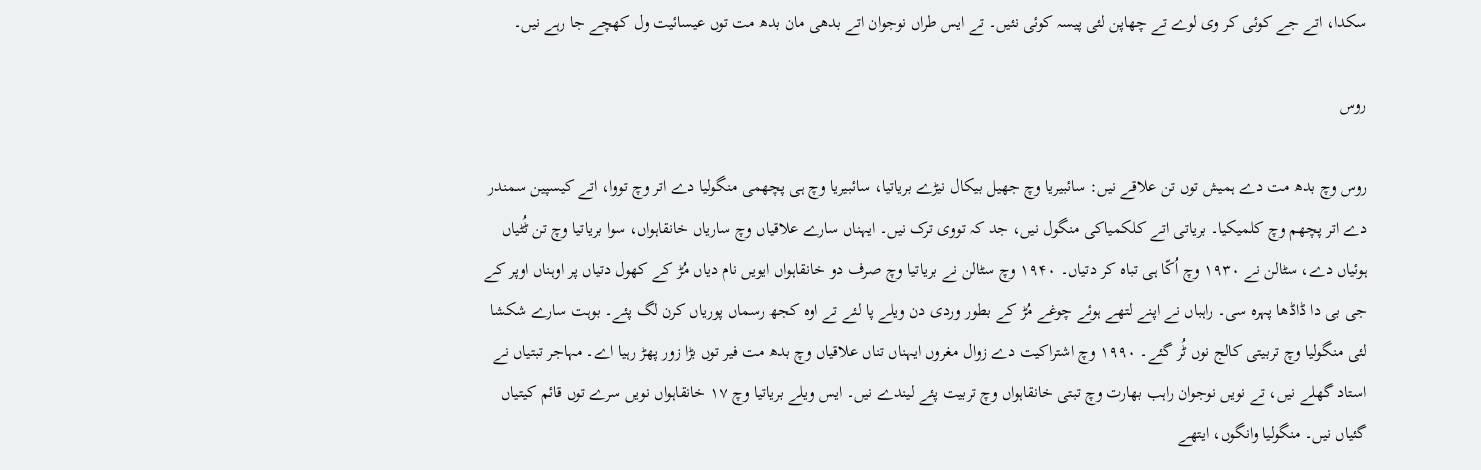سکدا، اتے جے کوئی کر وی لوے تے چھاپن لئی پیسہ کوئی نئیں۔ تے ایس طراں نوجوان اتے بدھی مان بدھ مت توں عیسائیت ول کھچے جا رہے نیں۔

روس

روس وچ بدھ مت دے ہمیش توں تن علاقے نیں: سائبیریا وچ جھیل بیکال نیڑے بریاتیا، سائبیریا وچ ہی پچھمی منگولیا دے اتر وچ تووا، اتے کیسپین سمندر دے اتر پچھم وچ کلمیکیا۔ بریاتی اتے کلکمیاکی منگول نیں، جد کہ تووی ترک نیں۔ ایہناں سارے علاقیاں وچ ساریاں خانقاہواں، سوا بریاتیا وچ تن ٹُٹیاں ہوئیاں دے، سٹالن نے ۱۹۳۰ وچ اُکّا ہی تباہ کر دتیاں۔ ۱۹۴۰ وچ سٹالن نے بریاتیا وچ صرف دو خانقاہواں ایویں نام دیاں مُڑ کے کھول دتیاں پر اوہناں اوپر کے جی بی دا ڈاڈھا پہرہ سی۔ راہباں نے اپنے لتھے ہوئے چوغے مُڑ کے بطور وردی دن ویلے پا لئے تے اوہ کجھ رسماں پوریاں کرن لگ پئے۔ بوہت سارے شکشا لئی منگولیا وچ تربیتی کالج نوں ٹُر گئے۔ ۱۹۹۰ وچ اشتراکیت دے زوال مغروں ایہناں تناں علاقیاں وچ بدھ مت فیر توں بڑا زور پھڑ رہیا اے۔ مہاجر تبتیاں نے استاد گھلے نیں، تے نویں نوجوان راہب بھارت وچ تبتی خانقاہواں وچ تربیت پئے لیندے نیں۔ ایس ویلے بریاتیا وچ ۱۷ خانقاہواں نویں سرے توں قائم کیتیاں گئیاں نیں۔ منگولیا وانگوں، ایتھے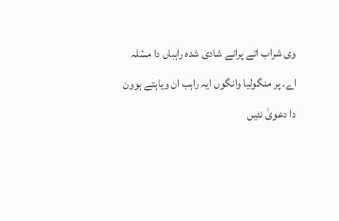وی شراب اتے پرانے شادی شدہ راہباں دا مسٔلہ اے۔ پر منگولیا وانگوں ایہ راہب ان ویاہتے ہوون دا دعویٰ نئیں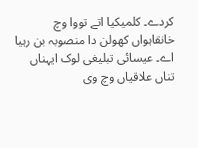کردے۔ کلمیکیا اتے تووا وچ خانقاہواں کھولن دا منصوبہ بن رہیا اے۔ عیسائی تبلیغی لوک ایہناں تناں علاقیاں وچ وی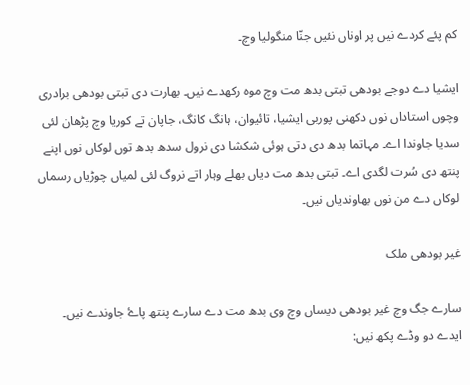کم پئے کردے نیں پر اوناں نئیں جنّا منگولیا وچ۔

ایشیا دے دوجے بودھی تبتی بدھ مت وچ موہ رکھدے نیں۔ بھارت دی تبتی بودھی برادری وچوں استاداں نوں دکھنی پوربی ایشیا، تائیوان، ہانگ کانگ، جاپان تے کوریا وچ پڑھان لئی سدیا جاوندا اے۔ مہاتما بدھ دی دتی ہوئی شکشا دی نرول سدھ بدھ توں لوکاں نوں اپنے پنتھ دی سُرت لگدی اے۔ تبتی بدھ مت دیاں بھلے وہار اتے نروگ لئی لمیاں چوڑیاں رسماں لوکاں دے من نوں بھاوندیاں نیں۔

غیر بودھی ملک

سارے جگ وچ غیر بودھی دیساں وچ وی بدھ مت دے سارے پنتھ پاۓ جاوندے نیں۔ ایدے دو وڈے پکھ نیں: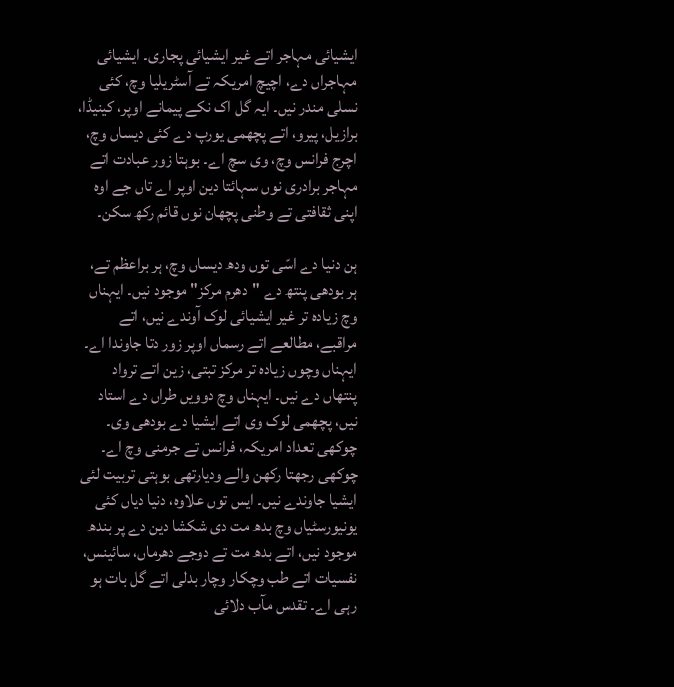ایشیائی مہاجر اتے غیر ایشیائی پجاری۔ ایشیائی مہاجراں دے، اچیچ امریکہ تے آسٹریلیا وچ، کئی نسلی مندر نیں۔ ایہ گل اک نکے پیمانے اوپر، کینیڈا، برازیل، پیرو، اتے پچھمی یورپ دے کئی دیساں وچ، اچرج فرانس وچ، وی سچ اے۔ بوہتا زور عبادت اتے مہاجر برادری نوں سہائتا دین اوپر اے تاں جے اوہ اپنی ثقافتی تے وطنی پچھان نوں قائم رکھ سکن۔

ہن دنیا دے اسّی توں ودھ دیساں وچ، ہر براعظم تے، ہر بودھی پنتھ دے "دھرم مرکز" موجود نیں۔ ایہناں وچ زیادہ تر غیر ایشیائی لوک آوندے نیں، اتے مراقبے، مطالعے اتے رسماں اوپر زور دتا جاوندا اے۔ ایہناں وچوں زیادہ تر مرکز تبتی، زین اتے ترواد پنتھاں دے نیں۔ ایہناں وچ دوویں طراں دے استاد نیں، پچھمی لوک وی اتے ایشیا دے بودھی وی۔ چوکھی تعداد امریکہ، فرانس تے جرمنی وچ اے۔ چوکھی رجھتا رکھن والے ودیارتھی بوہتی تربیت لئی ایشیا جاوندے نیں۔ ایس توں علاوہ، دنیا دیاں کئی یونیورسٹیاں وچ بدھ مت دی شکشا دین دے پر بندھ موجود نیں، اتے بدھ مت تے دوجے دھرماں، سائینس، نفسیات اتے طب وچکار وچار بدلی اتے گل بات ہو رہی اے۔ تقدس مآب دلائی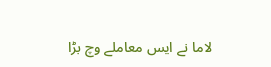لاما نے ایس معاملے وچ بڑا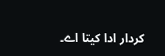کردار ادا کیتا اے۔